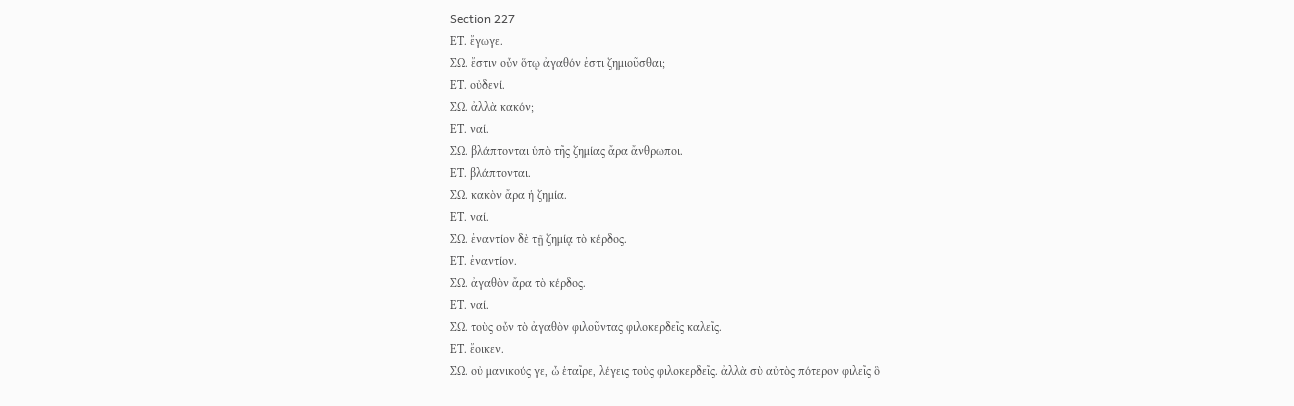Section 227
ΕΤ. ἔγωγε.
ΣΩ. ἔστιν οὖν ὅτῳ ἀγαθόν ἐστι ζημιοῦσθαι;
ΕΤ. οὐδενί.
ΣΩ. ἀλλὰ κακόν;
ΕΤ. ναί.
ΣΩ. βλάπτονται ὑπὸ τῆς ζημίας ἄρα ἄνθρωποι.
ΕΤ. βλάπτονται.
ΣΩ. κακὸν ἄρα ἡ ζημία.
ΕΤ. ναί.
ΣΩ. ἐναντίον δὲ τῇ ζημίᾳ τὸ κέρδος.
ΕΤ. ἐναντίον.
ΣΩ. ἀγαθὸν ἄρα τὸ κέρδος.
ΕΤ. ναί.
ΣΩ. τοὺς οὖν τὸ ἀγαθὸν φιλοῦντας φιλοκερδεῖς καλεῖς.
ΕΤ. ἔοικεν.
ΣΩ. οὐ μανικούς γε, ὦ ἑταῖρε, λέγεις τοὺς φιλοκερδεῖς. ἀλλὰ σὺ αὐτὸς πότερον φιλεῖς ὃ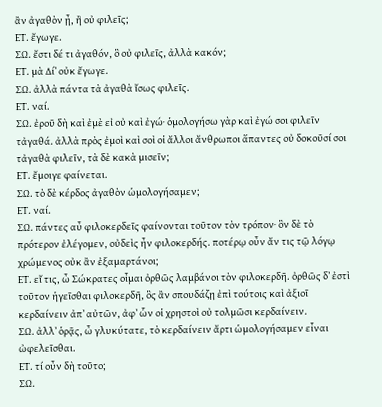ἂν ἀγαθὸν ᾖ, ἢ οὐ φιλεῖς;
ΕΤ. ἔγωγε.
ΣΩ. ἔστι δέ τι ἀγαθόν, ὃ οὐ φιλεῖς, ἀλλὰ κακόν;
ΕΤ. μὰ Δίʼ οὐκ ἔγωγε.
ΣΩ. ἀλλὰ πάντα τὰ ἀγαθὰ ἴσως φιλεῖς.
ΕΤ. ναί.
ΣΩ. ἐροῦ δὴ καὶ ἐμὲ εἰ οὐ καὶ ἐγώ· ὁμολογήσω γὰρ καὶ ἐγώ σοι φιλεῖν τἀγαθά. ἀλλὰ πρὸς ἐμοὶ καὶ σοὶ οἱ ἄλλοι ἄνθρωποι ἅπαντες οὐ δοκοῦσί σοι τἀγαθὰ φιλεῖν, τὰ δὲ κακὰ μισεῖν;
ΕΤ. ἔμοιγε φαίνεται.
ΣΩ. τὸ δὲ κέρδος ἀγαθὸν ὡμολογήσαμεν;
ΕΤ. ναί.
ΣΩ. πάντες αὖ φιλοκερδεῖς φαίνονται τοῦτον τὸν τρόπον· ὃν δὲ τὸ πρότερον ἐλέγομεν, οὐδεὶς ἦν φιλοκερδής. ποτέρῳ οὖν ἄν τις τῷ λόγῳ χρώμενος οὐκ ἂν ἐξαμαρτάνοι;
ΕΤ. εἴ τις, ὦ Σώκρατες οἶμαι ὀρθῶς λαμβάνοι τὸν φιλοκερδῆ. ὀρθῶς δʼ ἐστὶ τοῦτον ἡγεῖσθαι φιλοκερδῆ, ὃς ἂν σπουδάζῃ ἐπὶ τούτοις καὶ ἀξιοῖ κερδαίνειν ἀπʼ αὐτῶν, ἀφʼ ὧν οἱ χρηστοὶ οὐ τολμῶσι κερδαίνειν.
ΣΩ. ἀλλʼ ὁρᾷς, ὦ γλυκύτατε, τὸ κερδαίνειν ἄρτι ὡμολογήσαμεν εἶναι ὠφελεῖσθαι.
ΕΤ. τί οὖν δὴ τοῦτο;
ΣΩ.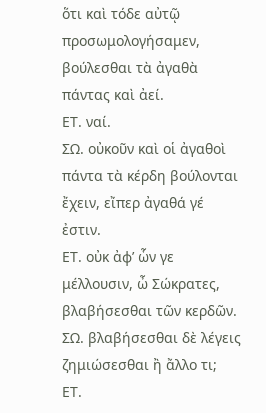ὅτι καὶ τόδε αὐτῷ προσωμολογήσαμεν, βούλεσθαι τὰ ἀγαθὰ πάντας καὶ ἀεί.
ΕΤ. ναί.
ΣΩ. οὐκοῦν καὶ οἱ ἀγαθοὶ πάντα τὰ κέρδη βούλονται ἔχειν, εἴπερ ἀγαθά γέ ἐστιν.
ΕΤ. οὐκ ἀφʼ ὧν γε μέλλουσιν, ὦ Σώκρατες, βλαβήσεσθαι τῶν κερδῶν.
ΣΩ. βλαβήσεσθαι δὲ λέγεις ζημιώσεσθαι ἢ ἄλλο τι;
ΕΤ.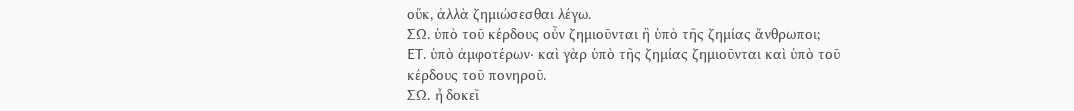οὔκ, ἀλλὰ ζημιώσεσθαι λέγω.
ΣΩ. ὑπὸ τοῦ κέρδους οὖν ζημιοῦνται ἢ ὑπὸ τῆς ζημίας ἄνθρωποι;
ΕΤ. ὑπὸ ἀμφοτέρων· καὶ γὰρ ὑπὸ τῆς ζημίας ζημιοῦνται καὶ ὑπὸ τοῦ κέρδους τοῦ πονηροῦ.
ΣΩ. ἦ δοκεῖ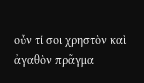οὖν τί σοι χρηστὸν καὶ ἀγαθὸν πρᾶγμα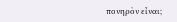πονηρὸν εἶναι;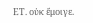ΕΤ. οὐκ ἔμοιγε.